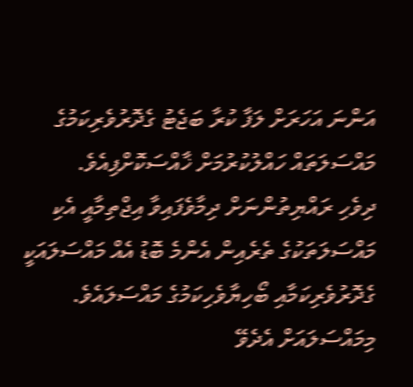އަންނަ އަހަރަށް ލަފާ ކުރާ ބަޖެޓު ގެދޮރުވެރިކަމުގެ މައްސަލަތައް ހައްލުކުރުމަށް ޚާއްސަކޮށްފިއެވެ.
ދިވެހި ރައްޔިތުންނަށް ދިމާވެފައިވާ އިޖްތިމާއީ އެކި މައްސަލަތަކުގެ ތެރެއިން އެންމެ ބޮޑު އެއް މައްސަލައަކީ ގެދޮރުވެރިކަމާއި ބޯހިޔާވެހިކަމުގެ މައްސަލައެވެ. މިމައްސަލައަށް އެދެވޭ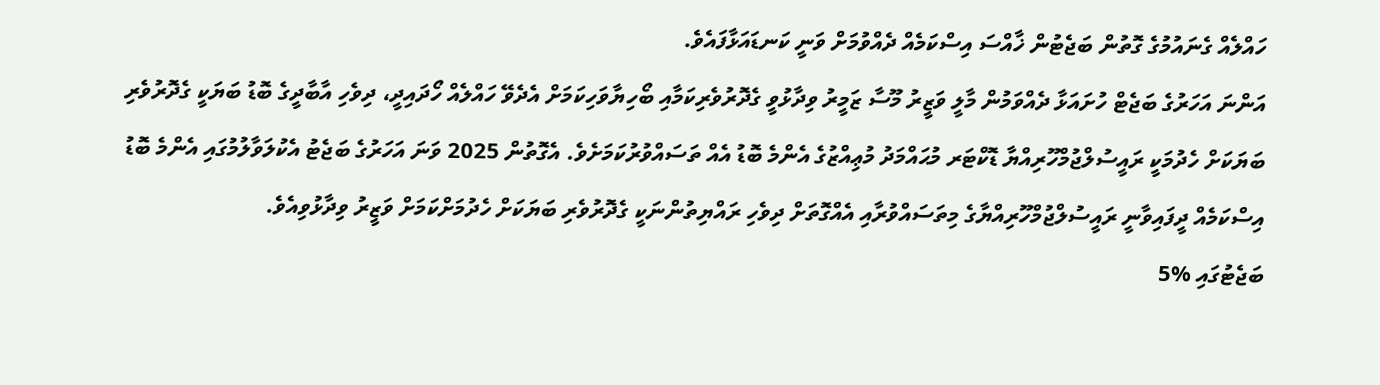ހައްލެއް ގެނައުމުގެ ގޮތުން ބަޖެޓުން ޚާއްސަ އިސްކަމެއް ދެއްވުމަށް ވަނީ ކަނޑައަޅާފައެވެ.
އަންނަ އަހަރުގެ ބަޖެޓް ހުށައަޅާ ދެއްވަމުން މާލީ ވަޒީރު މޫސާ ޒަމީރު ވިދާޅުވީ ގެދޮރުވެރިކަމާއި ބޯހިޔާވަހިކަމަށް އެދެވޭ ހައްލެއް ހޯދައިދީ، ދިވެހި އާބާދީގެ ބޮޑު ބަޔަކީ ގެދޮރުވެރި ބަޔަކަށް ހެދުމަކީ ރައީސުލްޖުމްހޫރިއްޔާ ޑޮކްޓަރ މުޙައްމަދު މުޢިއްޒުގެ އެންމެ ބޮޑު އެއް ތަސައްވުރުކަމަށެވެ. އެގޮތުން 2025 ވަނަ އަހަރުގެ ބަޖެޓު އެކުލަވާލުމުގައި އެންމެ ބޮޑު އިސްކަމެއް ދީފައިވާނީ ރައީސުލްޖުމްހޫރިއްޔާގެ މިތަސައްވުރާއި އެއްގޮތަށް ދިވެހި ރައްޔިތުންނަކީ ގެދޮރުވެރި ބަޔަކަށް ހެދުމަށްކަމަށް ވަޒީރު ވިދާޅުވިއެވެ.
ބަޖެޓުގައި %5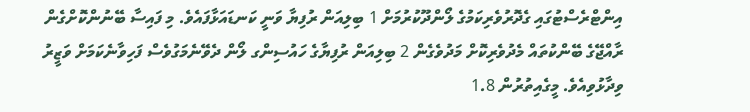އިންޓްރެސްޓުގައި ގެދޮރުވެރިކަމުގެ ލޯންދޫކުރުމަށް 1 ބިލިއަން ރުފިޔާ ވަނީ ކަނޑައަޅާފައެވެ. މި ފައިސާ ބޭނުންކޮށްގެން ރާއްޖޭގެ ބޭންކުތައް މެދުވެރިކޮށް މަދުވެގެން 2 ބިލިއަން ރުފިޔާގެ ހައުސިންގ ލޯން ދެވޭނެމަގުވެސް ފަހިވާނެކަމަށް ވަޒީރު ވިދާޅުވިއެވެ. މީގެއިތުރުން 1.8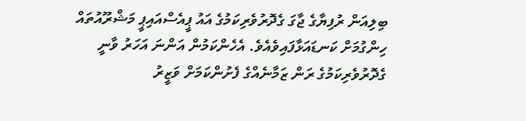ބިލިއަން ރުފިޔާގެ ޖާގަ ގެދޮރުވެރިކަމުގެ އައު ޕީއެސްއައިޕީ މަޝްރޫއުތައް ހިންގުމަށް ކަނޑައަޅާފައިވެއެވެ. އެހެންކަމުން އަންނަ އަހަރު ވާނީ ގެދޮރުވެރިކަމުގެ ރަން ޒަމާނެއްގެ ފެށުންކަމަށް ވަޒީރު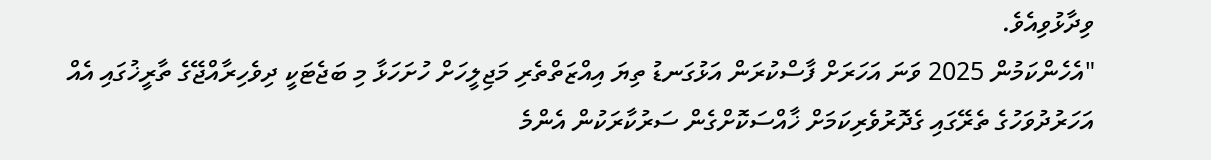ވިދާޅުވިއެވެ.
"އެހެންކަމުން 2025 ވަނަ އަހަރަށް ފާސްކުރަން އަޅުގަނޑު ތިޔަ އިއްޒަތްތެރި މަޖިލީހަށް ހުށަހަޅާ މި ބަޖެޓަކީ ދިވެހިރާއްޖޭގެ ތާރީޚުގައި އެއް އަހަރުދުވަހުގެ ތެރޭގައި ގެދޮރުވެރިކަމަށް ޚާއްސަކޮށްގެން ސަރުކާރަކުން އެންމެ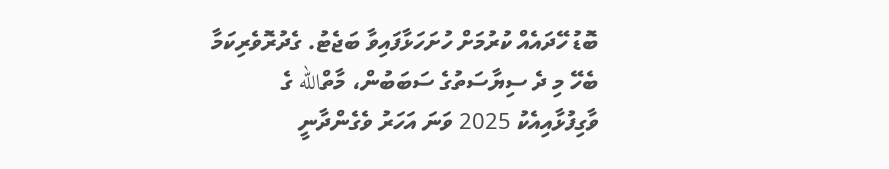ބޮޑު ހޭދައެއް ކުރުމަށް ހުށަހަޅާފައިވާ ބަޖެޓު. ގެދުރޮވެރިކަމާ ބެހޭ މި ދެ ސިޔާސަތުގެ ސަބަބުން، މާތްالله ގެ ވާގިފުޅާއިއެކު 2025 ވަނަ އަހަރު ވެގެންދާނީ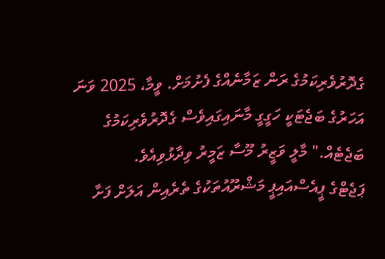ގެދޮރުވެރިކަމުގެ ރަން ޒަމާނެއްގެ ފެށުމަށް. ވީމާ، 2025 ވަނަ އަހަރުގެ ބަޖެޓަކީ ހަގީގީ މާނައިގައިވެސް ގެދޮރުވެރިކަމުގެ ބަޖެޓެއް." މާލީ ވަޒީރު މޫސާ ޒަމީރު ވިދާޅުވިއެވެ.
ޕަޖެޓްގެ ޕީއެސްއައިޕީ މަޝްރޫއުތަކުގެ ތެރެއިން އަލަށް ފަށާ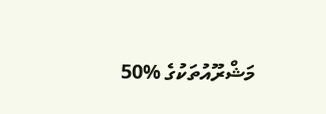މަޝްރޫއުތަކުގެ %50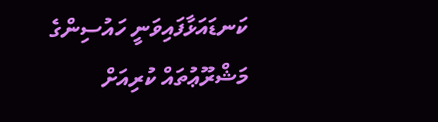ކަނޑައަޅާފައިވަނީ ހައުސިންގެ މަޝްރޫޢުތައް ކުރިއަށް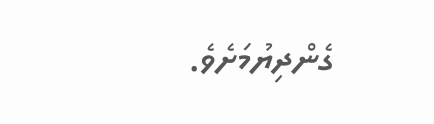ގެންދިޔުމަށެވެ.